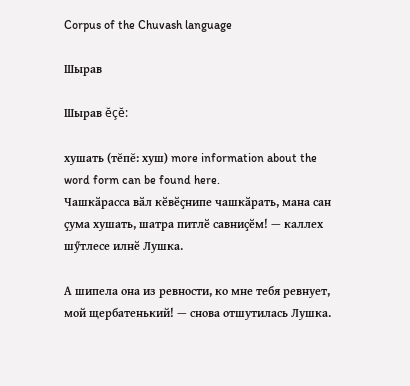Corpus of the Chuvash language

Шырав

Шырав ĕçĕ:

хушать (тĕпĕ: хуш) more information about the word form can be found here.
Чашкӑрасса вӑл кӗвӗҫнипе чашкӑрать, мана сан ҫума хушать, шатра питлӗ савниҫӗм! — каллех шӳтлесе илнӗ Лушка.

А шипела она из ревности, ко мне тебя ревнует, мой щербатенький! — снова отшутилась Лушка.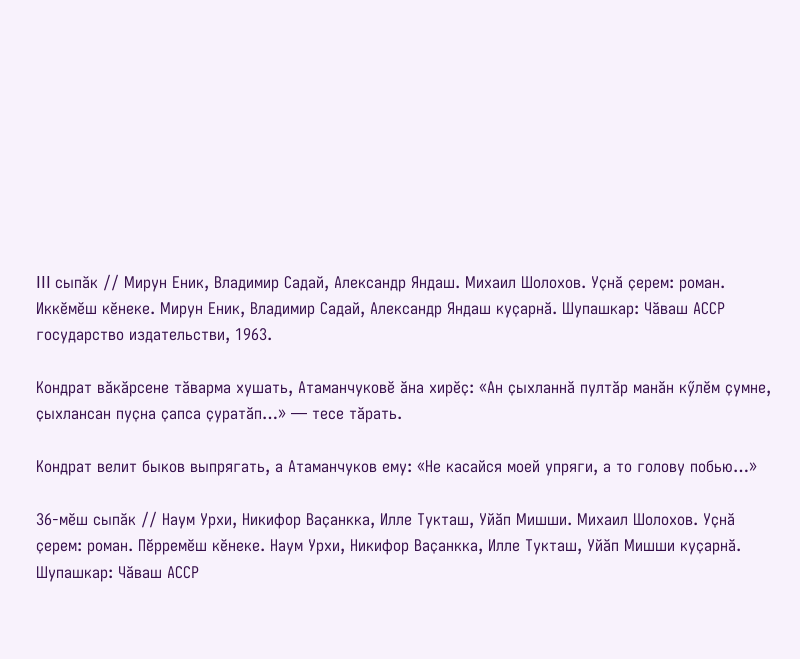III сыпӑк // Мирун Еник, Владимир Садай, Александр Яндаш. Михаил Шолохов. Уҫнӑ ҫерем: роман. Иккӗмӗш кӗнеке. Мирун Еник, Владимир Садай, Александр Яндаш куҫарнӑ. Шупашкар: Чӑваш АССР государство издательстви, 1963.

Кондрат вӑкӑрсене тӑварма хушать, Атаманчуковӗ ӑна хирӗҫ: «Ан ҫыхланнӑ пултӑр манӑн кӳлӗм ҫумне, ҫыхлансан пуҫна ҫапса ҫуратӑп…» — тесе тӑрать.

Кондрат велит быков выпрягать, а Атаманчуков ему: «Не касайся моей упряги, а то голову побью…»

36-мӗш сыпӑк // Наум Урхи, Никифор Ваҫанкка, Илле Тукташ, Уйӑп Мишши. Михаил Шолохов. Уҫнӑ ҫерем: роман. Пӗрремӗш кӗнеке. Наум Урхи, Никифор Ваҫанкка, Илле Тукташ, Уйӑп Мишши куҫарнӑ. Шупашкар: Чӑваш АССР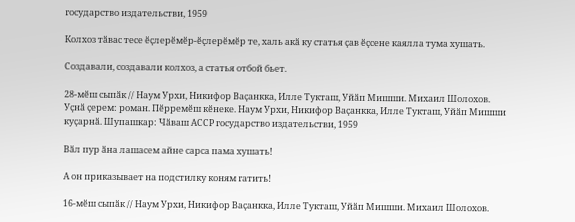государство издательстви, 1959

Колхоз тӑвас тесе ӗҫлерӗмӗр-ӗҫлерӗмӗр те, халь акӑ ку статья ҫав ӗҫсене каялла тума хушать.

Создавали, создавали колхоз, а статья отбой бьет.

28-мӗш сыпӑк // Наум Урхи, Никифор Ваҫанкка, Илле Тукташ, Уйӑп Мишши. Михаил Шолохов. Уҫнӑ ҫерем: роман. Пӗрремӗш кӗнеке. Наум Урхи, Никифор Ваҫанкка, Илле Тукташ, Уйӑп Мишши куҫарнӑ. Шупашкар: Чӑваш АССР государство издательстви, 1959

Вӑл пур ӑна лашасем айне сарса пама хушать!

А он приказывает на подстилку коням гатить!

16-мӗш сыпӑк // Наум Урхи, Никифор Ваҫанкка, Илле Тукташ, Уйӑп Мишши. Михаил Шолохов.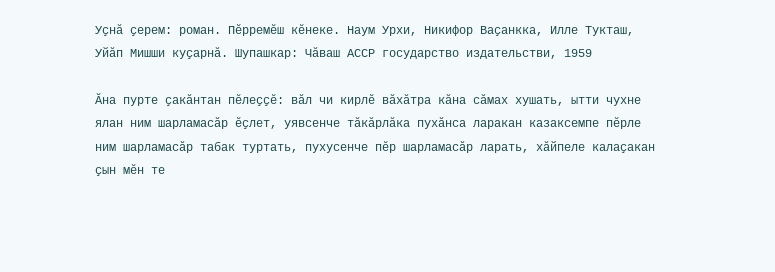Уҫнӑ ҫерем: роман. Пӗрремӗш кӗнеке. Наум Урхи, Никифор Ваҫанкка, Илле Тукташ, Уйӑп Мишши куҫарнӑ. Шупашкар: Чӑваш АССР государство издательстви, 1959

Ӑна пурте ҫакӑнтан пӗлеҫҫӗ: вӑл чи кирлӗ вӑхӑтра кӑна сӑмах хушать, ытти чухне ялан ним шарламасӑр ӗҫлет, уявсенче тӑкӑрлӑка пухӑнса ларакан казаксемпе пӗрле ним шарламасӑр табак туртать, пухусенче пӗр шарламасӑр ларать, хӑйпеле калаҫакан ҫын мӗн те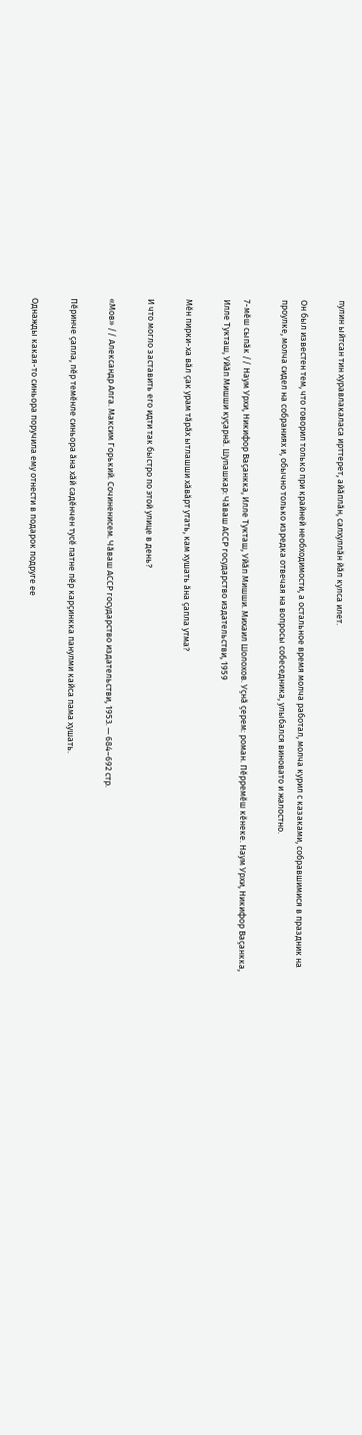пулин ыйтсан тин хуравлакаласа ирттерет, айӑплӑн, салхуллӑн йӑл кулса илет.

Он был известен тем, что говорил только при крайней необходимости, а остальное время молча работал, молча курил с казаками, собравшимися в праздник на проулке, молча сидел на собраниях и, обычно только изредка отвечая на вопросы собеседника, улыбался виновато и жалостно.

7-мӗш сыпӑк // Наум Урхи, Никифор Ваҫанкка, Илле Тукташ, Уйӑп Мишши. Михаил Шолохов. Уҫнӑ ҫерем: роман. Пӗрремӗш кӗнеке. Наум Урхи, Никифор Ваҫанкка, Илле Тукташ, Уйӑп Мишши куҫарнӑ. Шупашкар: Чӑваш АССР государство издательстви, 1959

Мӗн пирки-ха вӑл ҫак урам тӑрӑх ытлашши хӑвӑрт утать, кам хушать ӑна ҫапла утма?

И что могло заставить его идти так быстро по этой улице в день?

«Мов» // Александр Алга. Максим Горький. Сочиненисем. Чӑваш АССР государство издательстви, 1953. — 684–692 стр.

Пӗринче ҫапла, пӗр темӗнле синьора ӑна хӑй садӗнчен тусӗ патне пӗр карҫинкка панулми кайса пама хушать.

Однажды какая-то синьора поручила ему отнести в подарок подруге ее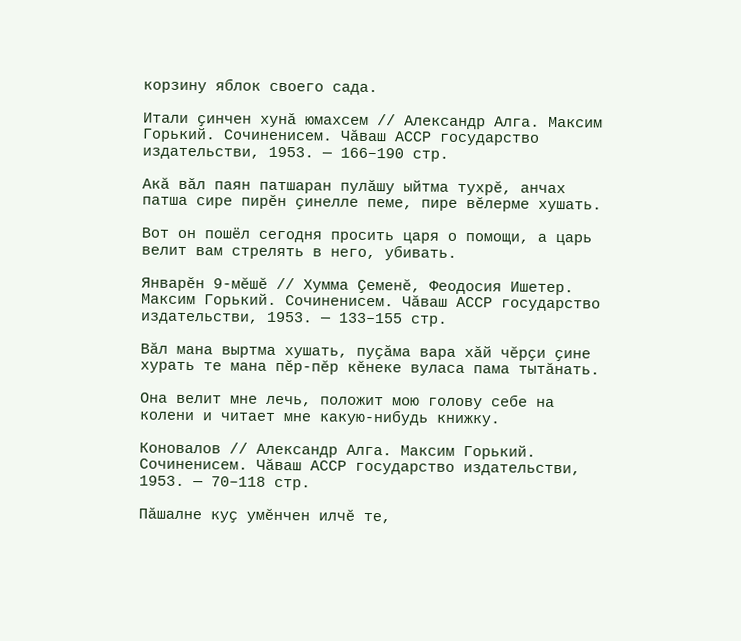корзину яблок своего сада.

Итали ҫинчен хунӑ юмахсем // Александр Алга. Максим Горький. Сочиненисем. Чӑваш АССР государство издательстви, 1953. — 166–190 стр.

Акӑ вӑл паян патшаран пулӑшу ыйтма тухрӗ, анчах патша сире пирӗн ҫинелле пеме, пире вӗлерме хушать.

Вот он пошёл сегодня просить царя о помощи, а царь велит вам стрелять в него, убивать.

Январӗн 9-мӗшӗ // Хумма Ҫеменӗ, Феодосия Ишетер. Максим Горький. Сочиненисем. Чӑваш АССР государство издательстви, 1953. — 133–155 стр.

Вӑл мана выртма хушать, пуҫӑма вара хӑй чӗрҫи ҫине хурать те мана пӗр-пӗр кӗнеке вуласа пама тытӑнать.

Она велит мне лечь, положит мою голову себе на колени и читает мне какую-нибудь книжку.

Коновалов // Александр Алга. Максим Горький. Сочиненисем. Чӑваш АССР государство издательстви, 1953. — 70–118 стр.

Пӑшалне куҫ умӗнчен илчӗ те,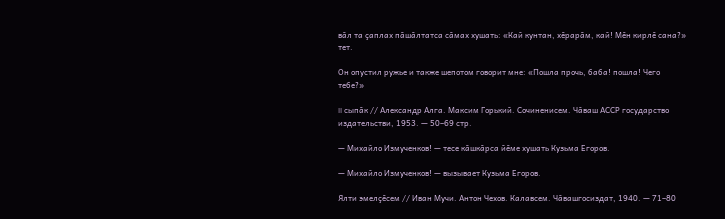вӑл та ҫаплах пӑшӑлтатса сӑмах хушать: «Кай кунтан, хӗрарӑм, кай! Мӗн кирлӗ сана?» тет.

Он опустил ружье и также шепотом говорит мне: «Пошла прочь, баба! пошла! Чего тебе?»

II сыпӑк // Александр Алга. Максим Горький. Сочиненисем. Чӑваш АССР государство издательстви, 1953. — 50–69 стр.

— Михайло Измученков! — тесе кӑшкӑрса йӗме хушать Кузьма Егоров.

— Михайло Измученков! — вызывает Кузьма Егоров.

Ялти эмелҫӗсем // Иван Мучи. Антон Чехов. Калавсем. Чӑвашгосиздат, 1940. — 71–80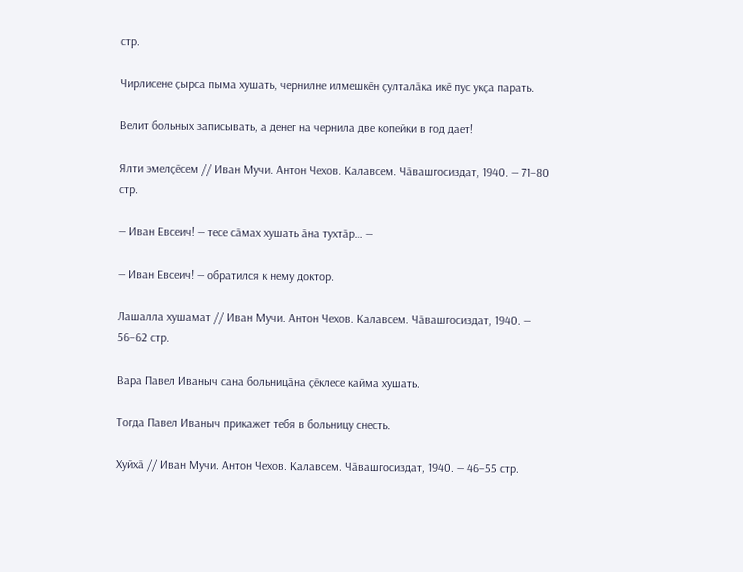стр.

Чирлисене ҫырса пыма хушать, чернилне илмешкӗн ҫулталӑка икӗ пус укҫа парать.

Велит больных записывать, а денег на чернила две копейки в год дает!

Ялти эмелҫӗсем // Иван Мучи. Антон Чехов. Калавсем. Чӑвашгосиздат, 1940. — 71–80 стр.

— Иван Евсеич! — тесе сӑмах хушать ӑна тухтӑр… —

— Иван Евсеич! — обратился к нему доктор.

Лашалла хушамат // Иван Мучи. Антон Чехов. Калавсем. Чӑвашгосиздат, 1940. — 56–62 стр.

Вара Павел Иваныч сана больницӑна ҫӗклесе кайма хушать.

Тогда Павел Иваныч прикажет тебя в больницу снесть.

Хуйхӑ // Иван Мучи. Антон Чехов. Калавсем. Чӑвашгосиздат, 1940. — 46–55 стр.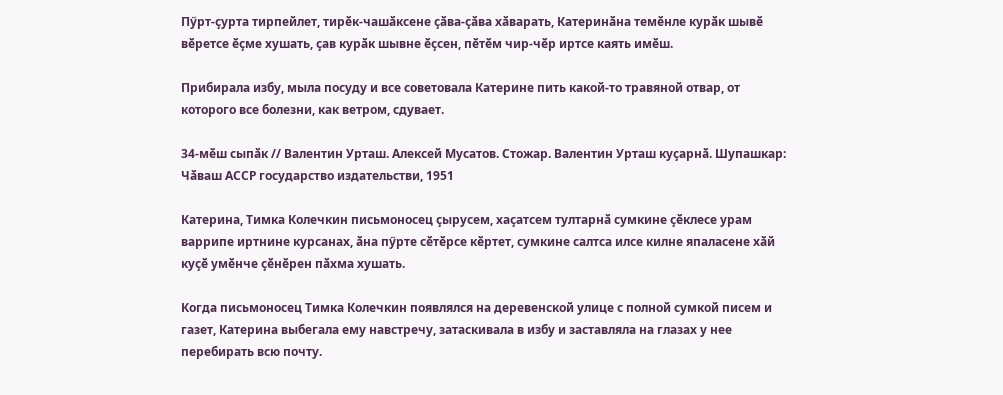Пӳрт-ҫурта тирпейлет, тирӗк-чашӑксене ҫӑва-ҫӑва хӑварать, Катеринӑна темӗнле курӑк шывӗ вӗретсе ӗҫме хушать, ҫав курӑк шывне ӗҫсен, пӗтӗм чир-чӗр иртсе каять имӗш.

Прибирала избу, мыла посуду и все советовала Катерине пить какой-то травяной отвар, от которого все болезни, как ветром, сдувает.

34-мӗш сыпӑк // Валентин Урташ. Алексей Мусатов. Стожар. Валентин Урташ куҫарнӑ. Шупашкар: Чӑваш АССР государство издательстви, 1951

Катерина, Тимка Колечкин письмоносец ҫырусем, хаҫатсем тултарнӑ сумкине ҫӗклесе урам варрипе иртнине курсанах, ӑна пӳрте сӗтӗрсе кӗртет, сумкине салтса илсе килне япаласене хӑй куҫӗ умӗнче ҫӗнӗрен пӑхма хушать.

Когда письмоносец Тимка Колечкин появлялся на деревенской улице с полной сумкой писем и газет, Катерина выбегала ему навстречу, затаскивала в избу и заставляла на глазах у нее перебирать всю почту.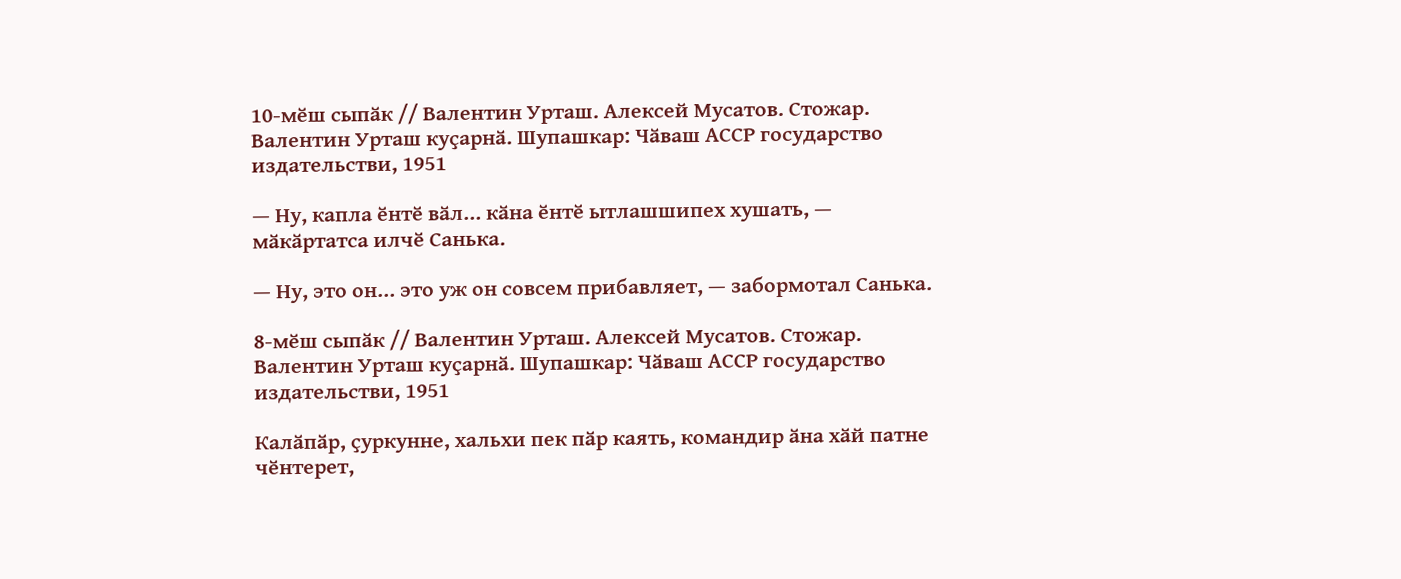10-мӗш сыпӑк // Валентин Урташ. Алексей Мусатов. Стожар. Валентин Урташ куҫарнӑ. Шупашкар: Чӑваш АССР государство издательстви, 1951

— Ну, капла ӗнтӗ вӑл… кӑна ӗнтӗ ытлашшипех хушать, — мӑкӑртатса илчӗ Санька.

— Ну, это он… это уж он совсем прибавляет, — забормотал Санька.

8-мӗш сыпӑк // Валентин Урташ. Алексей Мусатов. Стожар. Валентин Урташ куҫарнӑ. Шупашкар: Чӑваш АССР государство издательстви, 1951

Калӑпӑр, ҫуркунне, хальхи пек пӑр каять, командир ӑна хӑй патне чӗнтерет,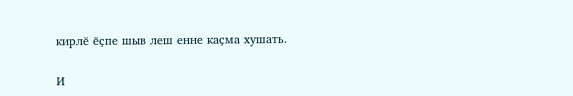кирлӗ ӗҫпе шыв леш енне каҫма хушать.

И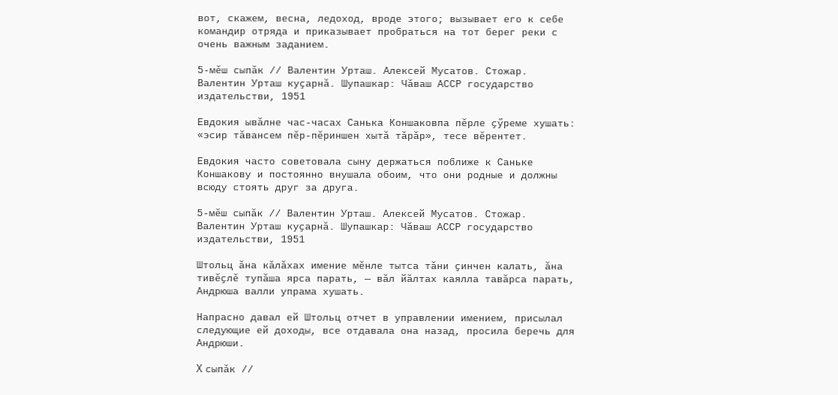вот, скажем, весна, ледоход, вроде этого; вызывает его к себе командир отряда и приказывает пробраться на тот берег реки с очень важным заданием.

5-мӗш сыпӑк // Валентин Урташ. Алексей Мусатов. Стожар. Валентин Урташ куҫарнӑ. Шупашкар: Чӑваш АССР государство издательстви, 1951

Евдокия ывӑлне час-часах Санька Коншаковпа пӗрле ҫӳреме хушать: «эсир тӑвансем пӗр-пӗриншен хытӑ тӑрӑр», тесе вӗрентет.

Евдокия часто советовала сыну держаться поближе к Саньке Коншакову и постоянно внушала обоим, что они родные и должны всюду стоять друг за друга.

5-мӗш сыпӑк // Валентин Урташ. Алексей Мусатов. Стожар. Валентин Урташ куҫарнӑ. Шупашкар: Чӑваш АССР государство издательстви, 1951

Штольц ӑна кӑлӑхах имение мӗнле тытса тӑни ҫинчен калать, ӑна тивӗҫлӗ тупӑша ярса парать, — вӑл йӑлтах каялла тавӑрса парать, Андрюша валли упрама хушать.

Напрасно давал ей Штольц отчет в управлении имением, присылал следующие ей доходы, все отдавала она назад, просила беречь для Андрюши.

X сыпӑк //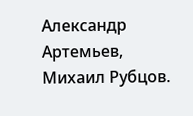Александр Артемьев, Михаил Рубцов.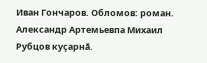Иван Гончаров. Обломов: роман. Александр Артемьевпа Михаил Рубцов куҫарнӑ.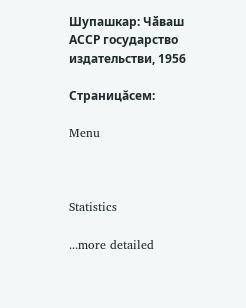Шупашкар: Чӑваш АССР государство издательстви, 1956

Страницăсем:

Menu



Statistics

...more detailed